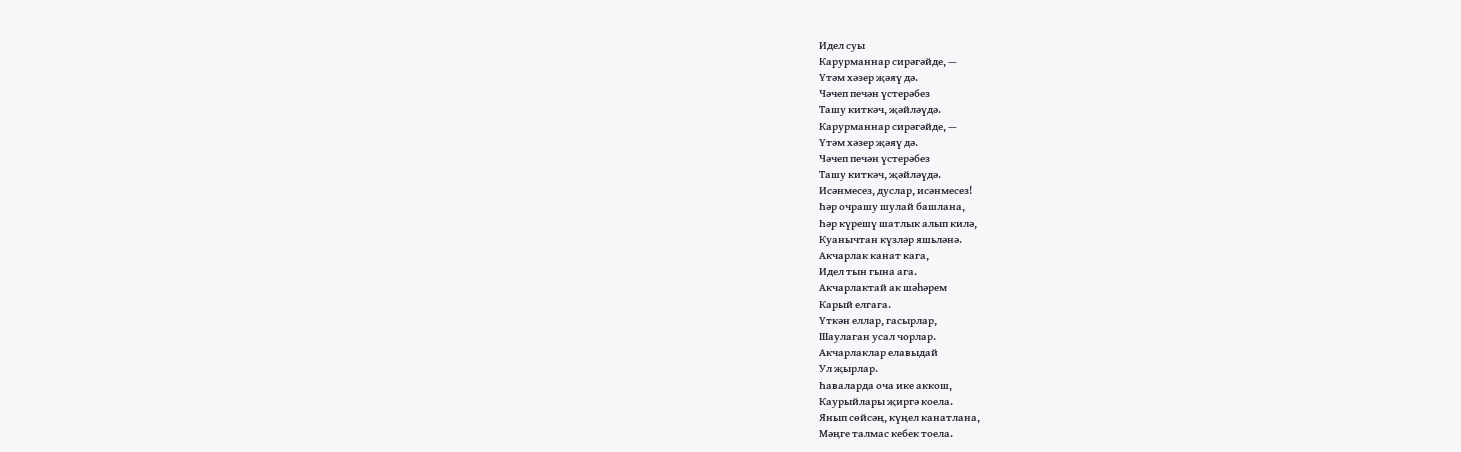Идел суы
Карурманнар сирәгәйде, —
Үтәм хәзер җәяү дә.
Чәчеп печән үстерәбез
Ташу киткәч, җәйләүдә.
Карурманнар сирәгәйде, —
Үтәм хәзер җәяү дә.
Чәчеп печән үстерәбез
Ташу киткәч, җәйләүдә.
Исәнмесез, дуслар, исәнмесез!
Һәр очрашу шулай башлана,
Һәр күрешү шатлык алып килә,
Куанычтан күзләр яшьләнә.
Акчарлак канат кага,
Идел тын гына ага.
Акчарлактай ак шәһәрем
Карый елгага.
Үткән еллар, гасырлар,
Шаулаган усал чорлар.
Акчарлаклар елавыдай
Ул җырлар.
Һаваларда оча ике аккош,
Каурыйлары җиргә коела.
Янып сөйсәң, күңел канатлана,
Мәңге талмас кебек тоела.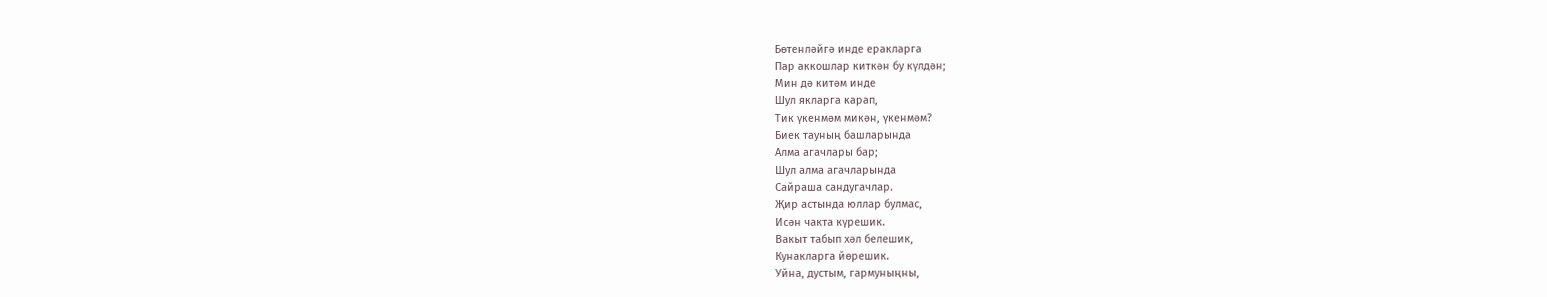Бөтенләйгә инде еракларга
Пар аккошлар киткән бу күлдән;
Мин дә китәм инде
Шул якларга карап,
Тик үкенмәм микән, үкенмәм?
Биек тауның башларында
Алма агачлары бар;
Шул алма агачларында
Сайраша сандугачлар.
Җир астында юллар булмас,
Исән чакта күрешик.
Вакыт табып хәл белешик,
Кунакларга йөрешик.
Уйна, дустым, гармуныңны,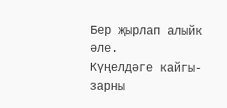Бер җырлап алыйк әле.
Күңелдәге кайгы-зарны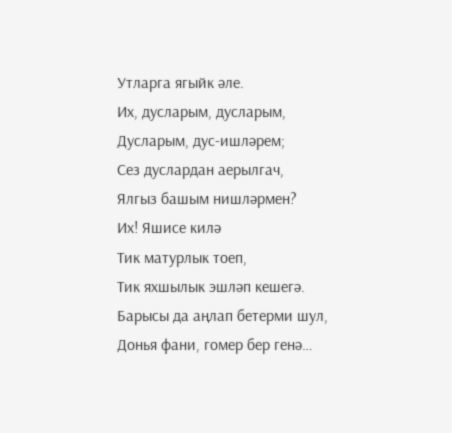Утларга ягыйк әле.
Их, дусларым, дусларым,
Дусларым, дус-ишләрем;
Сез дуслардан аерылгач,
Ялгыз башым нишләрмен?
Их! Яшисе килә
Тик матурлык тоеп,
Тик яхшылык эшләп кешегә.
Барысы да аңлап бетерми шул,
Донья фани, гомер бер генә…